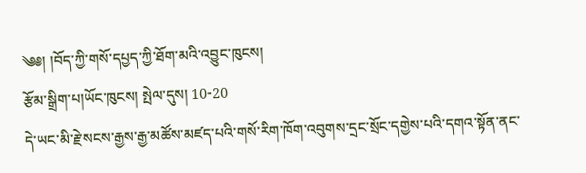༄༅། །བོད་ཀྱི་གསོ་དཔྱད་ཀྱི་ཐོག་མའི་འབྱུང་ཁུངས།
རྩོམ་སྒྲིག་པ།ཡོང་ཁུངས། སྤེལ་དུས། 10-20
དེ་ཡང་མི་རྗེ་སངས་རྒྱས་རྒྱ་མཚོས་མཛད་པའི་གསོ་རིག་ཁོག་འབུགས་དྲང་སྲོང་དགྱེས་པའི་དགའ་སྟོན་ནང་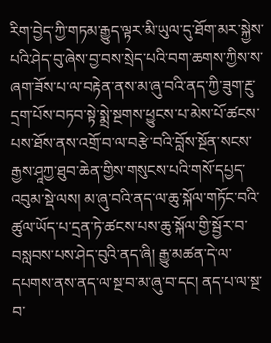རིག་བྱེད་ཀྱི་གཏམ་རྒྱུད་ལྟར་མི་ཡུལ་དུ་ཐོག་མར་སྐྱེས་པའི་ཤེད་བུ་ཞེས་བྱ་བས་སྲེད་པའི་བག་ཆགས་ཀྱིས་ས་ཞག་ཟོས་པ་ལ་བརྟེན་ནས་མ་ཞུ་བའི་ནད་ཀྱི་ཟུག་རྔུ་དྲག་པོས་བཏབ་སྟེ་སྨྲེ་སྔགས་ཕྱུངས་པ་མེས་པོ་ཚངས་པས་ཐོས་ནས་འགྲོ་བ་ལ་བརྩེ་བའི་བློས་སྔོན་སངས་རྒྱས་ཤཱཀྱ་ཐུབ་ཆེན་གྱིས་གསུངས་པའི་གསོ་དཔྱད་འབུམ་སྡེ་ལས། མ་ཞུ་བའི་ནད་ལ་ཆུ་སྐོལ་གཏོང་བའི་ཚུལ་ཡོད་པ་དྲན་ཏེ་ཚངས་པས་ཆུ་སྐོལ་གྱི་སྦྱོར་བ་བསླབས་པས་ཤེད་བུའི་ནད་ཞི། རྒྱུ་མཚན་དེ་ལ་དཔགས་ནས་ནད་ལ་སྔ་བ་མ་ཞུ་བ་དང། ནད་པ་ལ་སྔ་བ་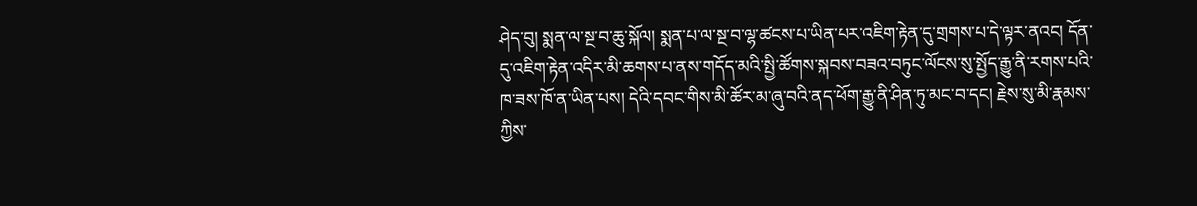ཤེད་བུ། སྨན་ལ་སྔ་བ་ཆུ་སྐོལ། སྨན་པ་ལ་སྔ་བ་ལྷ་ཚངས་པ་ཡིན་པར་འཇིག་རྟེན་དུ་གྲགས་པ་དེ་ལྟར་ནའང། དོན་དུ་འཇིག་རྟེན་འདིར་མི་ཆགས་པ་ནས་གདོད་མའི་སྤྱི་ཚོགས་སྐབས་བཟའ་བཏུང་ལོངས་སུ་སྤྱོད་རྒྱུ་ནི་རགས་པའི་ཁ་ཟས་ཁོ་ན་ཡིན་པས། དེའི་དབང་གིས་མི་ཚོར་མ་ཞུ་བའི་ནད་ཕོག་རྒྱུ་ནི་ཤིན་ཏུ་མང་བ་དང། རྗེས་སུ་མི་རྣམས་ཀྱིས་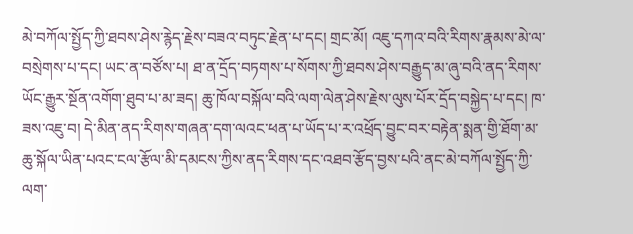མེ་བཀོལ་སྤྱོད་ཀྱི་ཐབས་ཤེས་རྙེད་རྗེས་བཟའ་བཏུང་རྗེན་པ་དང། གྲང་མོ། འཇུ་དཀའ་བའི་རིགས་རྣམས་མེ་ལ་བསྲེགས་པ་དང། ཡང་ན་བཙོས་པ། ཐ་ན་དྲོད་བཏགས་པ་སོགས་ཀྱི་ཐབས་ཤེས་བརྒྱུད་མ་ཞུ་བའི་ནད་རིགས་ཡོང་རྒྱུར་སྔོན་འགོག་ཐུབ་པ་མ་ཟད། ཆུ་ཁོལ་བསྐོལ་བའི་ལག་ལེན་ཤེས་རྗེས་ལུས་པོར་དྲོད་བསྐྱེད་པ་དང། ཁ་ཟས་འཇུ་བ། དེ་མིན་ནད་རིགས་གཞན་དག་ལའང་ཕན་པ་ཡོད་པ་ར་འཕྲོད་བྱུང་བར་བརྟེན་སྨན་གྱི་ཐོག་མ་ཆུ་སྐོལ་ཡིན་པའང་ངལ་རྩོལ་མི་དམངས་ཀྱིས་ནད་རིགས་དང་འཐབ་རྩོད་བྱས་པའི་ནང་མེ་བཀོལ་སྤྱོད་ཀྱི་ལག་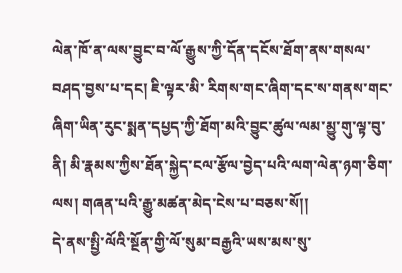ལེན་ཁོ་ན་ལས་བྱུང་བ་ལོ་རྒྱུས་ཀྱི་དོན་དངོས་ཐོག་ནས་གསལ་བཤད་བྱས་པ་དང། ཇི་ལྟར་མི་ རིགས་གང་ཞིག་དང་ས་གནས་གང་ཞིག་ཡིན་རུང་སྨན་དཔྱད་ཀྱི་ཐོག་མའི་བྱུང་ཚུལ་ལམ་མྱུ་གུ་ལྟ་བུ་ནི། མི་རྣམས་ཀྱིས་ཐོན་སྐྱེད་ངལ་རྩོལ་བྱེད་པའི་ལག་ལེན་ཉག་ཅིག་ལས། གཞན་པའི་རྒྱུ་མཚན་མེད་ངེས་པ་བཅས་སོ།།
དེ་ནས་སྤྱི་ལོའི་སྔོན་གྱི་ལོ་སུམ་བརྒྱའི་ཡས་མས་སུ་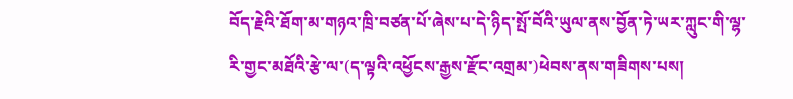བོད་རྗེའི་ཐོག་མ་གཉའ་ཁྲི་བཙན་པོ་ཞེས་པ་དེ་ཉིད་སྤོ་བོའི་ཡུལ་ནས་བྱོན་ཏེ་ཡར་ཀླུང་གི་ལྷ་རི་གྱང་མཐོའི་རྩེ་ལ་(ད་ལྟའི་འཕྱོངས་རྒྱས་རྫོང་འགྲམ་)ཕེབས་ནས་གཟིགས་པས།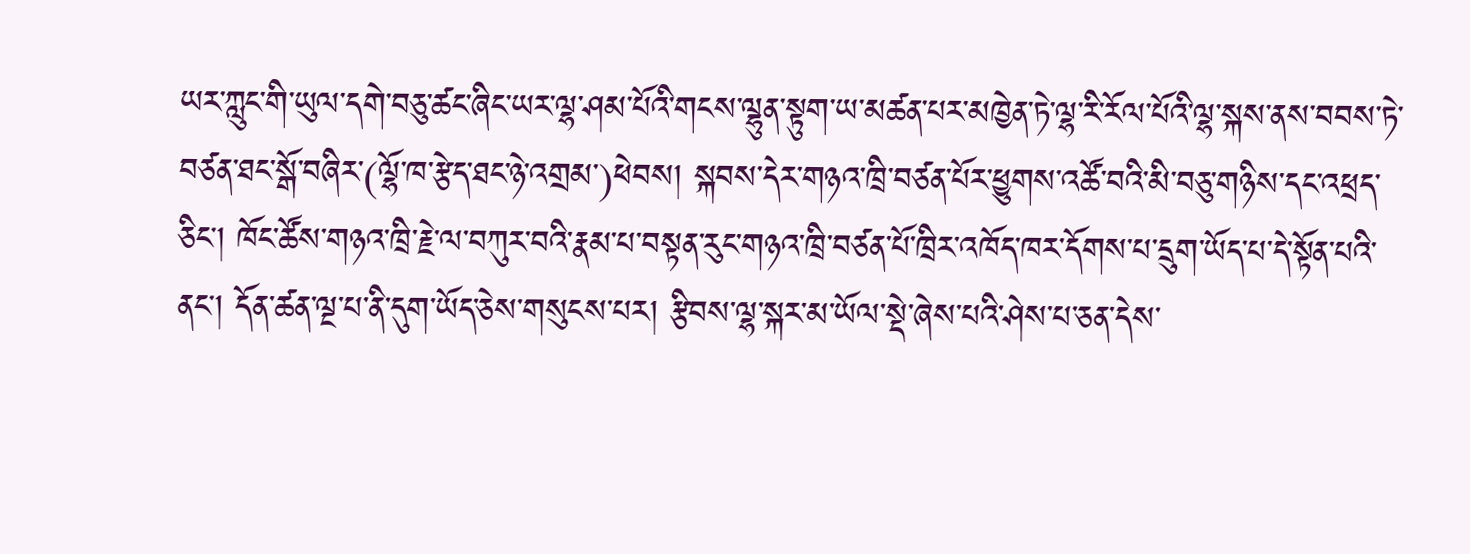ཡར་ཀླུང་གི་ཡུལ་དགེ་བཅུ་ཚང་ཞིང་ཡར་ལྷ་ཤམ་པོའི་གངས་ལྷུན་སྟུག་ཡ་མཚན་པར་མཁྱེན་ཏེ་ལྷ་རི་རོལ་པོའི་ལྷ་སྐས་ནས་བབས་ཏེ་བཙན་ཐང་སྒོ་བཞིར་(ལྷོ་ཁ་རྩེད་ཐང་ཉེ་འགྲམ་)ཕེབས། སྐབས་དེར་གཉའ་ཁྲི་བཙན་པོར་ཕྱུགས་འཚོ་བའི་མི་བཅུ་གཉིས་དང་འཕྲད་ཅིང། ཁོང་ཚོས་གཉའ་ཁྲི་རྗེ་ལ་བཀུར་བའི་རྣམ་པ་བསྟན་རུང་གཉའ་ཁྲི་བཙན་པོ་ཁྲིར་འཁོད་ཁར་དོགས་པ་དྲུག་ཡོད་པ་དེ་སྟོན་པའི་ནང། དོན་ཚན་ལྔ་པ་ནི་དུག་ཡོད་ཅེས་གསུངས་པར། རྩིབས་ལྷ་སྐར་མ་ཡོལ་སྡེ་ཞེས་པའི་ཤེས་པ་ཅན་དེས་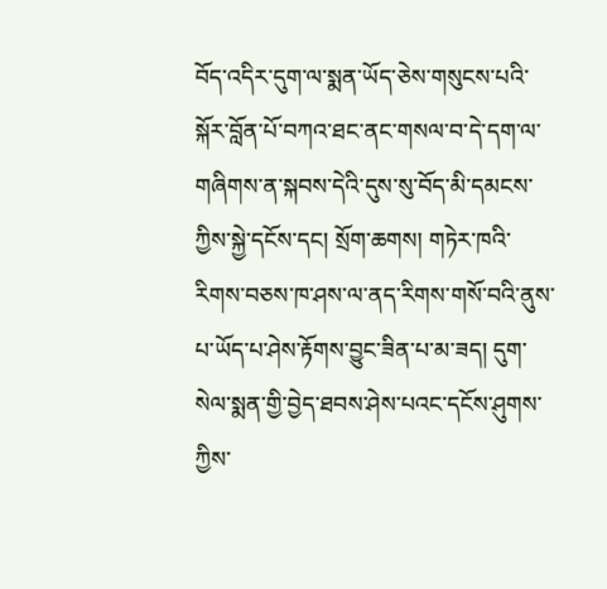བོད་འདིར་དུག་ལ་སྨན་ཡོད་ཅེས་གསུངས་པའི་སྐོར་བློན་པོ་བཀའ་ཐང་ནང་གསལ་བ་དེ་དག་ལ་གཞིགས་ན་སྐབས་དེའི་དུས་སུ་བོད་མི་དམངས་ཀྱིས་སྐྱེ་དངོས་དང། སྲོག་ཆགས། གཏེར་ཁའི་རིགས་བཅས་ཁ་ཤས་ལ་ནད་རིགས་གསོ་བའི་ནུས་པ་ཡོད་པ་ཤེས་རྟོགས་བྱུང་ཟིན་པ་མ་ཟད། དུག་སེལ་སྨན་གྱི་བྱེད་ཐབས་ཤེས་པའང་དངོས་ཤུགས་ཀྱིས་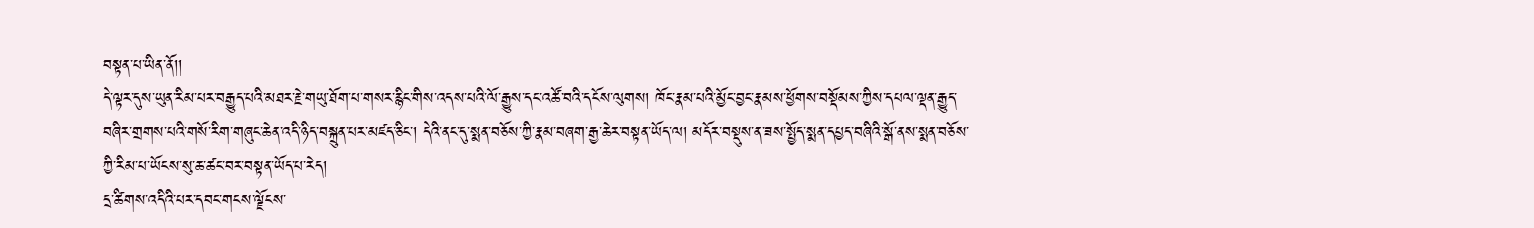བསྟན་པ་ཡིན་ནོ།།
དེ་ལྟར་དུས་ཡུན་རིམ་པར་བརྒྱུད་པའི་མཐར་རྗེ་གཡུ་ཐོག་པ་གསར་རྙིང་གིས་འདས་པའི་ལོ་རྒྱུས་དང་འཚོ་བའི་དངོས་ལུགས། ཁོང་རྣམ་པའི་མྱོང་བྱང་རྣམས་ཕྱོགས་བསྡོམས་ཀྱིས་དཔལ་ལྡན་རྒྱུད་བཞིར་གྲགས་པའི་གསོ་རིག་གཞུང་ཆེན་འདི་ཉིད་བསྐྲུན་པར་མཛད་ཅིང་། དེའི་ནང་དུ་སྨན་བཅོས་ཀྱི་རྣམ་བཞག་རྒྱ་ཆེར་བསྟན་ཡོད་ལ། མདོར་བསྡུས་ན་ཟས་སྤྱོད་སྨན་དཔྱད་བཞིའི་སྒོ་ནས་སྨན་བཅོས་ཀྱི་རིམ་པ་ཡོངས་སུ་ཆ་ཚང་བར་བསྟན་ཡོད་པ་རེད།
དྲ་ཚིགས་འདིའི་པར་དབང་གངས་ལྗོངས་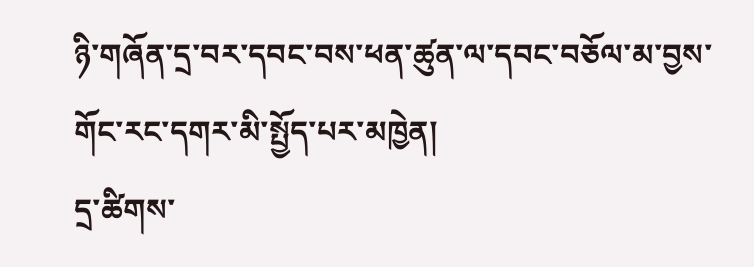ཉི་གཞོན་དྲ་བར་དབང་བས་ཕན་ཚུན་ལ་དབང་བཅོལ་མ་བྱས་གོང་རང་དགར་མི་སྤྱོད་པར་མཁྱེན།
དྲ་ཚིགས་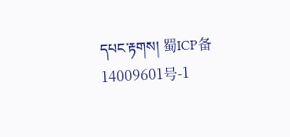དཔང་རྟགས། 蜀ICP备14009601号-1